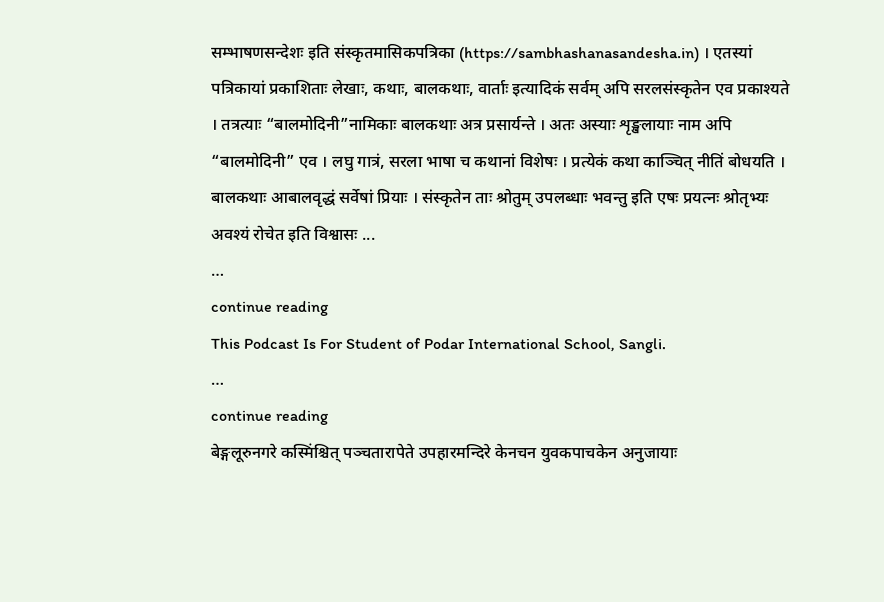सम्भाषणसन्देशः इति संस्कृतमासिकपत्रिका (https://sambhashanasandesha.in) । एतस्यां पत्रिकायां प्रकाशिताः लेखाः, कथाः, बालकथाः, वार्ताः इत्यादिकं सर्वम् अपि सरलसंस्कृतेन एव प्रकाश्यते । तत्रत्याः “बालमोदिनी”नामिकाः बालकथाः अत्र प्रसार्यन्ते । अतः अस्याः शृङ्खलायाः नाम अपि “बालमोदिनी” एव । लघु गात्रं, सरला भाषा च कथानां विशेषः । प्रत्येकं कथा काञ्चित् नीतिं बोधयति । बालकथाः आबालवृद्धं सर्वेषां प्रियाः । संस्कृतेन ताः श्रोतुम् उपलब्धाः भवन्तु इति एषः प्रयत्नः श्रोतृभ्यः अवश्यं रोचेत इति विश्वासः ...
…
continue reading
This Podcast Is For Student of Podar International School, Sangli.
…
continue reading
बेङ्गलूरुनगरे कस्मिंश्चित् पञ्चतारापेते उपहारमन्दिरे केनचन युवकपाचकेन अनुजायाः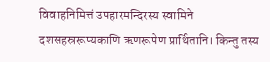विवाहनिमित्तं उपहारमन्दिरस्य स्वामिने दशसहस्ररूप्यकाणि ऋणरूपेण प्रार्थितानि। किन्तु तस्य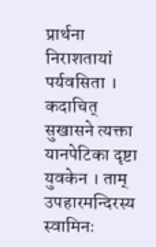प्रार्थना निराशतायां पर्यवसिता । कदाचित् सुखासने त्यक्ता यानपेटिका दृष्टा युवकेन । ताम् उपहारमन्दिरस्य स्वामिनः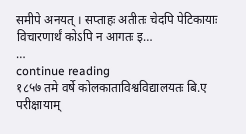समीपे अनयत् । सप्ताहः अतीतः चेदपि पेटिकायाः विचारणार्थं कोऽपि न आगतः इ…
…
continue reading
१८५७ तमे वर्षे कोलकाताविश्वविद्यालयतः बि.ए परीक्षायाम्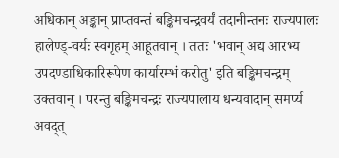अधिकान् अङ्कान् प्राप्तवन्तं बङ्किमचन्द्रवर्यं तदानीन्तनः राज्यपालः हालेण्ड्-वर्यः स्वगृहम् आहूतवान् । ततः 'भवान् अद्य आरभ्य उपदण्डाधिकारिरूपेण कार्यारम्भं करोतु' इति बङ्किमचन्द्रम् उक्तवान् । परन्तु बङ्किमचन्द्रः राज्यपालाय धन्यवादान् समर्प्य अवद्त्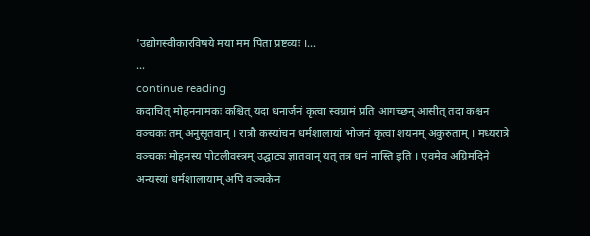'उद्योगस्वीकारविषये मया मम पिता प्रष्टव्यः ।…
…
continue reading
कदाचित् मोहननामकः कश्चित् यदा धनार्जनं कृत्वा स्वग्रामं प्रति आगच्छन् आसीत् तदा कश्चन वञ्चकः तम् अनुसृतवान् । रात्रौ कस्यांचन धर्मशालायां भोजनं कृत्वा शयनम् अकुरुताम् । मध्यरात्रे वञ्चकः मोहनस्य पोटलीवस्त्रम् उद्घाट्य ज्ञातवान् यत् तत्र धनं नास्ति इति । एवमेव अग्रिमदिने अन्यस्यां धर्मशालायाम् अपि वञ्चकेन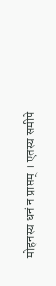मोहनस्य धनं न प्राप्तम् । एतस्य समीपे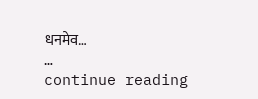धनमेव…
…
continue reading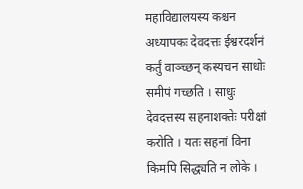महाविद्यालयस्य कश्चन अध्यापकः देवदत्तः ईश्वरदर्शनं कर्तुं वाञ्च्छन् कस्यचन साधोः समीपं गच्छति । साधुः देवदत्तस्य सहनाशक्तेः परीक्षां करोति । यतः सहनां विना किमपि सिद्ध्यति न लोके ।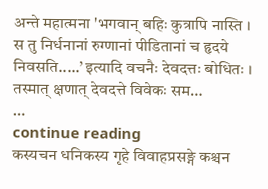अन्ते महात्मना 'भगवान् बहिः कुत्रापि नास्ति । स तु निर्धनानां रुग्णानां पीडितानां च हृदये निवसति.....’ इत्यादि वचनैः देवदत्तः बोधितः । तस्मात् क्षणात् देवदत्ते विवेकः सम…
…
continue reading
कस्यचन धनिकस्य गृहे विवाहप्रसङ्गे कश्चन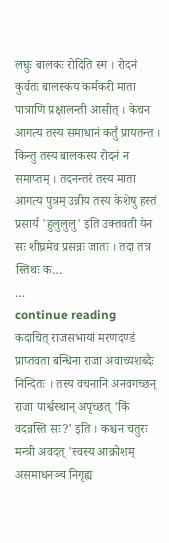लघुः बालकः रोदिति स्म । रोदनं कुर्वतः बालस्कय कर्मकरी माता पात्राणि प्रक्षालन्ती आसीत् । केचन आगत्य तस्य समाधानं कर्तुं प्रायतन्त । किन्तु तस्य बालकस्य रोदनं न समाप्तम् । तदनन्तरं तस्य माता आगत्य पुत्रम् उन्नीय तस्य केशेषु हस्तं प्रसार्य 'हुलुलुलु' इति उक्तवती येन सः शीघ्रमेव प्रसन्नः जातः । तदा तत्र स्तिथः क…
…
continue reading
कदाचित् राजसभायां मरणदण्डं प्राप्तवता बन्धिना राजा अवाच्यशब्दैः निन्दितः । तस्य वचनानि अनवगच्छन् राजा पार्श्वस्थान् अपृच्छत् 'किं वदन्नस्ति सः?’ इति । कश्चन चतुरः मन्त्री अवदत् 'स्वस्य आक्रोशम् असमाधनञ्च निगृह्य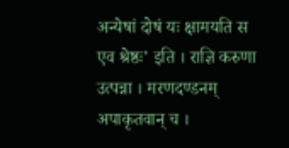अन्येषां दोषं यः क्षामयति स एव श्रेष्ठः' इति । राज्ञि करुणा उत्पन्ना । मरणदण्डनम् अपाकृतवान् च ।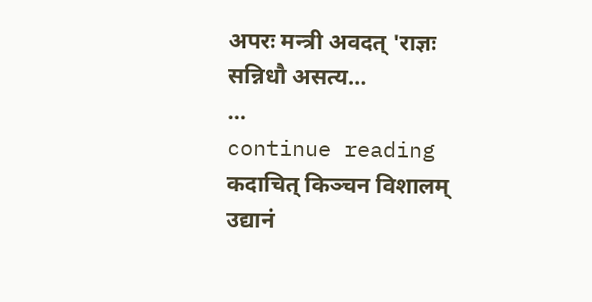अपरः मन्त्री अवदत् 'राज्ञः सन्निधौ असत्य…
…
continue reading
कदाचित् किञ्चन विशालम् उद्यानं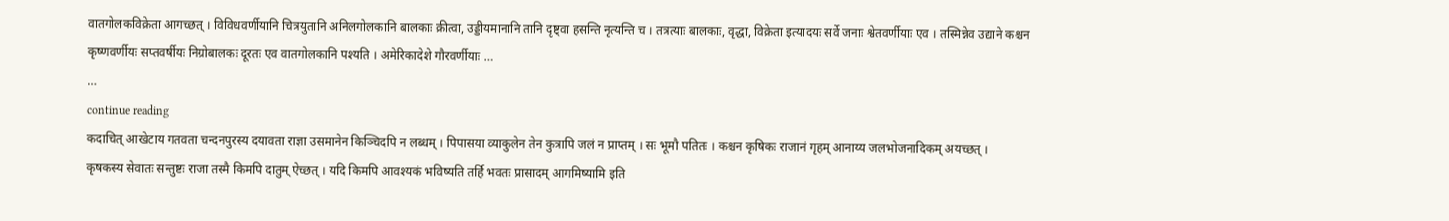वातगोलकविक्रेता आगच्छत् । विविधवर्णीयानि चित्रयुतानि अनिलगोलकानि बालकाः क्रीत्वा, उड्डीयमानानि तानि दृष्ट्वा हसन्ति नृत्यन्ति च । तत्रत्याः बालकाः, वृद्धा, विक्रेता इत्यादयः सर्वे जनाः श्वेतवर्णीयाः एव । तस्मिन्नेव उद्याने कश्चन कृष्णवर्णीयः सप्तवर्षीयः निग्रोबालकः दूरतः एव वातगोलकानि पश्यति । अमेरिकादेशे गौरवर्णीयाः …
…
continue reading
कदाचित् आखेटाय गतवता चन्दनपुरस्य दयावता राज्ञा उसमानेन किञ्चिदपि न लब्धम् । पिपासया व्याकुलेन तेन कुत्रापि जलं न प्राप्तम् । सः भूमौ पतितः । कश्चन कृषिकः राजानं गृहम् आनाय्य जलभोजनादिकम् अयच्छत् । कृषकस्य सेवातः सन्तुष्टः राजा तस्मै किमपि दातुम् ऐच्छत् । यदि किमपि आवश्यकं भविष्यति तर्हि भवतः प्रासादम् आगमिष्यामि इति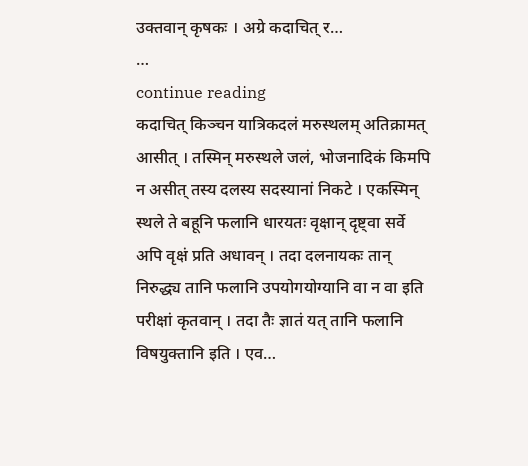उक्तवान् कृषकः । अग्रे कदाचित् र…
…
continue reading
कदाचित् किञ्चन यात्रिकदलं मरुस्थलम् अतिक्रामत् आसीत् । तस्मिन् मरुस्थले जलं, भोजनादिकं किमपि न असीत् तस्य दलस्य सदस्यानां निकटे । एकस्मिन् स्थले ते बहूनि फलानि धारयतः वृक्षान् दृष्ट्वा सर्वे अपि वृक्षं प्रति अधावन् । तदा दलनायकः तान् निरुद्ध्य तानि फलानि उपयोगयोग्यानि वा न वा इति परीक्षां कृतवान् । तदा तैः ज्ञातं यत् तानि फलानि विषयुक्तानि इति । एव…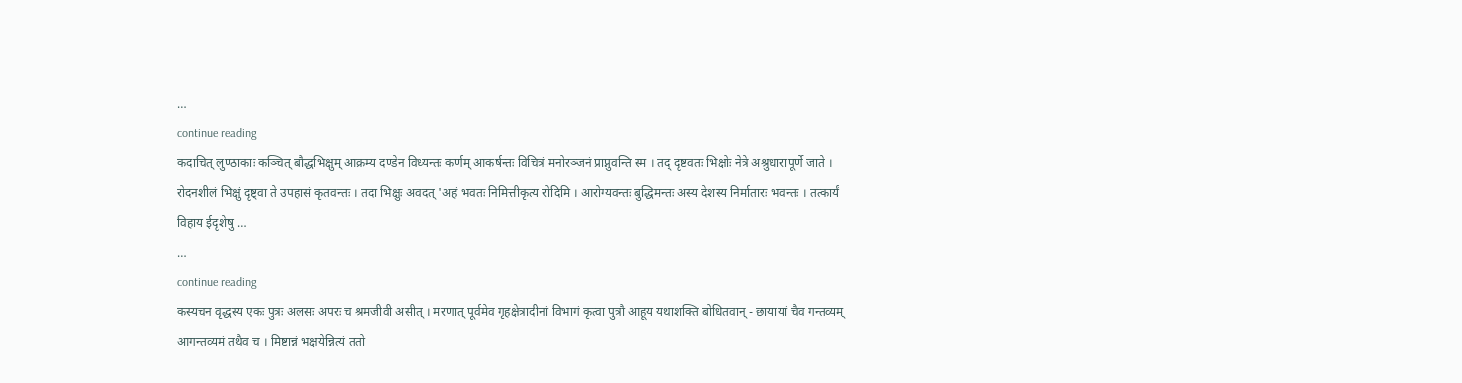…
continue reading
कदाचित् लुण्ठाकाः कञ्चित् बौद्धभिक्षुम् आक्रम्य दण्डेन विध्यन्तः कर्णम् आकर्षन्तः विचित्रं मनोरञ्जनं प्राप्नुवन्ति स्म । तद् दृष्टवतः भिक्षोः नेत्रे अश्रुधारापूर्णे जाते । रोदनशीलं भिक्षुं दृष्ट्वा ते उपहासं कृतवन्तः । तदा भिक्षुः अवदत् 'अहं भवतः निमित्तीकृत्य रोदिमि । आरोग्यवन्तः बुद्धिमन्तः अस्य देशस्य निर्मातारः भवन्तः । तत्कार्यं विहाय ईदृशेषु …
…
continue reading
कस्यचन वृद्धस्य एकः पुत्रः अलसः अपरः च श्रमजीवी असीत् । मरणात् पूर्वमेव गृहक्षेत्रादीनां विभागं कृत्वा पुत्रौ आहूय यथाशक्ति बोधितवान् - छायायां चैव गन्तव्यम् आगन्तव्यमं तथैव च । मिष्टान्नं भक्षयेन्नित्यं ततो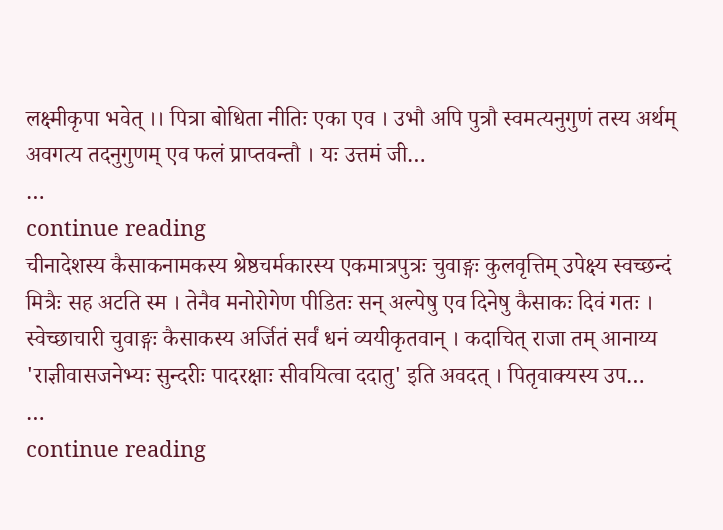लक्ष्मीकृपा भवेत् ।। पित्रा बोधिता नीतिः एका एव । उभौ अपि पुत्रौ स्वमत्यनुगुणं तस्य अर्थम् अवगत्य तदनुगुणम् एव फलं प्राप्तवन्तौ । यः उत्तमं जी…
…
continue reading
चीनादेशस्य कैसाकनामकस्य श्रेष्ठचर्मकारस्य एकमात्रपुत्रः चुवाङ्गः कुलवृत्तिम् उपेक्ष्य स्वच्छन्दं मित्रैः सह अटति स्म । तेनैव मनोरोगेण पीडितः सन् अल्पेषु एव दिनेषु कैसाकः दिवं गतः । स्वेच्छाचारी चुवाङ्गः कैसाकस्य अर्जितं सर्वं धनं व्ययीकृतवान् । कदाचित् राजा तम् आनाय्य 'राज्ञीवासजनेभ्यः सुन्दरीः पादरक्षाः सीवयित्वा ददातु' इति अवदत् । पितृवाक्यस्य उप…
…
continue reading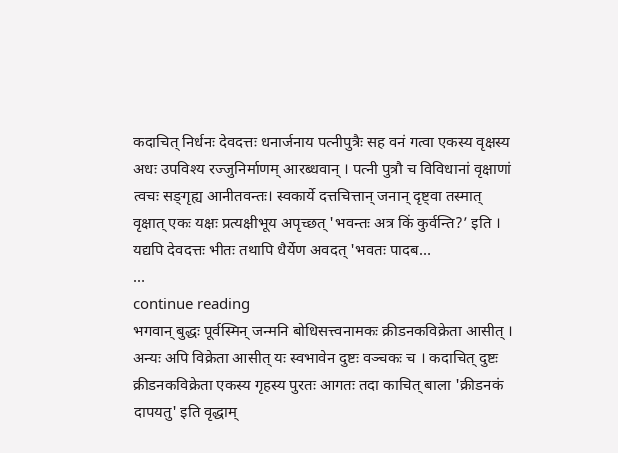कदाचित् निर्धनः देवदत्तः धनार्जनाय पत्नीपुत्रैः सह वनं गत्वा एकस्य वृक्षस्य अधः उपविश्य रज्जुनिर्माणम् आरब्धवान् । पत्नी पुत्रौ च विविधानां वृक्षाणां त्वचः सङ्गृह्य आनीतवन्तः। स्वकार्ये दत्तचित्तान् जनान् दृष्ट्वा तस्मात् वृक्षात् एकः यक्षः प्रत्यक्षीभूय अपृच्छत् 'भवन्तः अत्र किं कुर्वन्ति?’ इति । यद्यपि देवदत्तः भीतः तथापि धैर्येण अवदत् 'भवतः पादब…
…
continue reading
भगवान् बुद्धः पूर्वस्मिन् जन्मनि बोधिसत्त्वनामकः क्रीडनकविक्रेता आसीत् । अन्यः अपि विक्रेता आसीत् यः स्वभावेन दुष्टः वञ्चकः च । कदाचित् दुष्टः क्रीडनकविक्रेता एकस्य गृहस्य पुरतः आगतः तदा काचित् बाला 'क्रीडनकं दापयतु' इति वृद्धाम्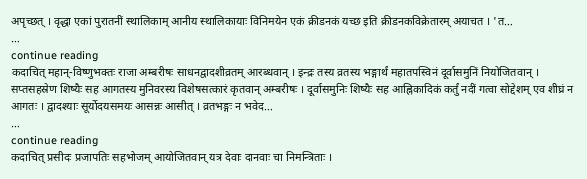अपृच्छत् । वृद्धा एकां पुरातनीं स्थालिकाम् आनीय स्थालिकायाः विनिमयेन एकं क्रीडनकं यच्छ इति क्रीडनकविक्रेतारम् अयाचत । 'त…
…
continue reading
कदाचित् महान्-विष्णुभक्तः राजा अम्बरीषः साधनद्वादशीव्रतम् आरब्धवान् । इन्द्रः तस्य व्रतस्य भङ्गार्थं महातपस्विनं दूर्वासमुनिं नियोजितवान् । सप्तसहस्रेण शिष्यैः सह आगतस्य मुनिवरस्य विशेषसत्कारं कृतवान् अम्बरीषः । दूर्वासमुनिः शिष्यैः सह आह्निकादिकं कर्तुं नदीं गत्वा सोद्देशम् एव शीघ्रं न आगतः । द्वादश्याः सूर्योदयसमयः आसन्नः आसीत् । व्रतभङ्गः न भवेद…
…
continue reading
कदाचित् प्रसीदः प्रजापतिः सहभोजम् आयोजितवान् यत्र देवाः दानवाः चा निमन्त्रिताः ।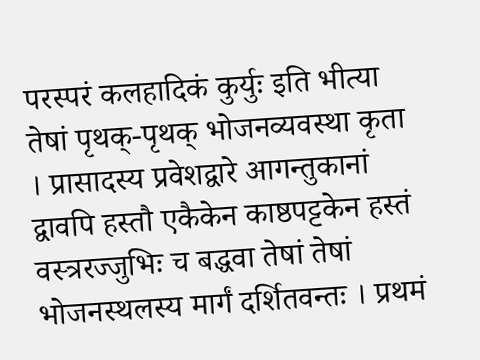परस्परं कलहादिकं कुर्युः इति भीत्या तेषां पृथक्-पृथक् भोजनव्यवस्था कृता । प्रासादस्य प्रवेशद्वारे आगन्तुकानां द्वावपि हस्तौ एकैकेन काष्ठपट्टकेन हस्तं वस्त्ररज्जुभिः च बद्धवा तेषां तेषां भोजनस्थलस्य मार्गं दर्शितवन्तः । प्रथमं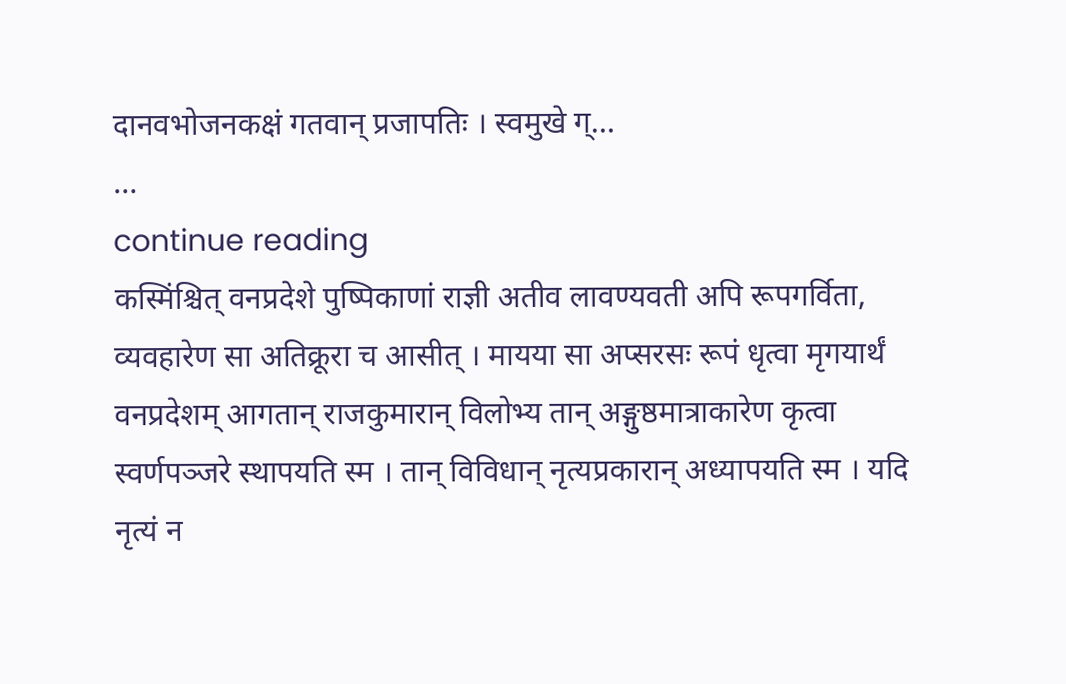दानवभोजनकक्षं गतवान् प्रजापतिः । स्वमुखे ग्…
…
continue reading
कस्मिंश्चित् वनप्रदेशे पुष्पिकाणां राज्ञी अतीव लावण्यवती अपि रूपगर्विता, व्यवहारेण सा अतिक्रूरा च आसीत् । मायया सा अप्सरसः रूपं धृत्वा मृगयार्थं वनप्रदेशम् आगतान् राजकुमारान् विलोभ्य तान् अङ्गुष्ठमात्राकारेण कृत्वा स्वर्णपञ्जरे स्थापयति स्म । तान् विविधान् नृत्यप्रकारान् अध्यापयति स्म । यदि नृत्यं न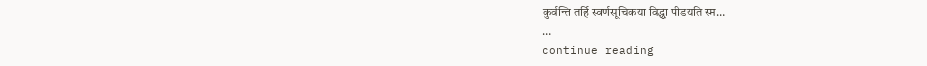कुर्वन्ति तर्हि स्वर्णसूचिकया विद्ध्वा पीडयति स्म…
…
continue reading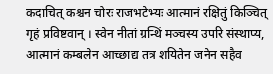कदाचित् कश्चन चोरः राजभटेभ्यः आत्मानं रक्षितुं किञ्चित् गृहं प्रविष्टवान् । स्वेन नीतां ग्रन्थिं मञ्चस्य उपरि संस्थाप्य, आत्मानं कम्बलेन आच्छाद्य तत्र शयितेन जनेन सहैव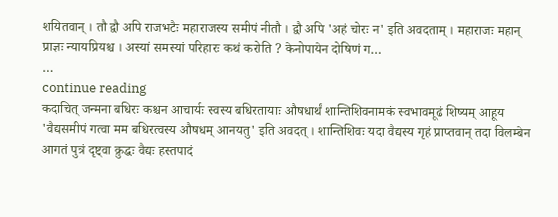शयितवान् । तौ द्वौ अपि राजभटैः महाराजस्य समीपं नीतौ । द्वौ अपि 'अहं चोरः न' इति अवदताम् । महाराजः महान् प्राज्ञः न्यायप्रियश्च । अस्यां समस्यां परिहारः कथं करोति ? केनोपायेन दोषिणं ग…
…
continue reading
कदाचित् जन्मना बधिरः कश्चन आचार्यः स्वस्य बधिरतायाः औषधार्थं शान्तिशिवनामकं स्वभावमूढं शिष्यम् आहूय 'वैद्यसमीपं गत्वा मम बधिरत्वस्य औषधम् आनयतु' इति अवदत् । शान्तिशिवः यदा वैद्यस्य गृहं प्राप्तवान् तदा विलम्बेन आगतं पुत्रं दृष्ट्वा क्रुद्धः वैद्यः हस्तपादं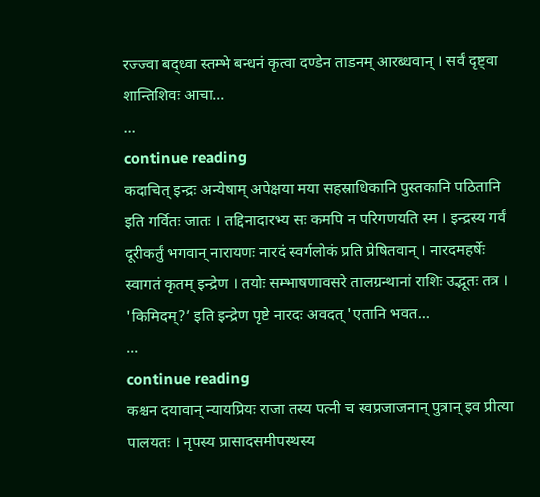रज्ज्वा बद्ध्वा स्तम्भे बन्धनं कृत्वा दण्डेन ताडनम् आरब्धवान् । सर्वं दृष्ट्वा शान्तिशिवः आचा…
…
continue reading
कदाचित् इन्द्रः अन्येषाम् अपेक्षया मया सहस्राधिकानि पुस्तकानि पठितानि इति गर्वितः जातः । तद्दिनादारभ्य सः कमपि न परिगणयति स्म । इन्द्रस्य गर्वं दूरीकर्तुं भगवान् नारायणः नारदं स्वर्गलोकं प्रति प्रेषितवान् । नारदमहर्षेः स्वागतं कृतम् इन्द्रेण । तयोः सम्भाषणावसरे तालग्रन्थानां राशिः उद्भूतः तत्र । 'किमिदम्?’ इति इन्द्रेण पृष्टे नारदः अवदत् 'एतानि भवत…
…
continue reading
कश्चन दयावान् न्यायप्रियः राजा तस्य पत्नी च स्वप्रजाजनान् पुत्रान् इव प्रीत्या पालयतः । नृपस्य प्रासादसमीपस्थस्य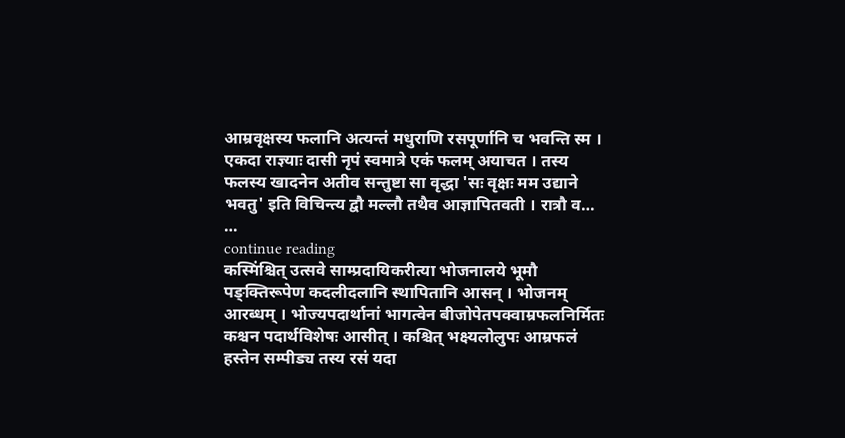आम्रवृक्षस्य फलानि अत्यन्तं मधुराणि रसपूर्णानि च भवन्ति स्म । एकदा राज्ञ्याः दासी नृपं स्वमात्रे एकं फलम् अयाचत । तस्य फलस्य खादनेन अतीव सन्तुष्टा सा वृद्धा 'सः वृक्षः मम उद्याने भवतु' इति विचिन्त्य द्वौ मल्लौ तथैव आज्ञापितवती । रात्रौ व…
…
continue reading
कस्मिंश्चित् उत्सवे साम्प्रदायिकरीत्या भोजनालये भूमौ पङ्क्तिरूपेण कदलीदलानि स्थापितानि आसन् । भोजनम् आरब्धम् । भोज्यपदार्थानां भागत्वेन बीजोपेतपक्वाम्रफलनिर्मितः कश्चन पदार्थविशेषः आसीत् । कश्चित् भक्ष्यलोलुपः आम्रफलं हस्तेन सम्पीड्य तस्य रसं यदा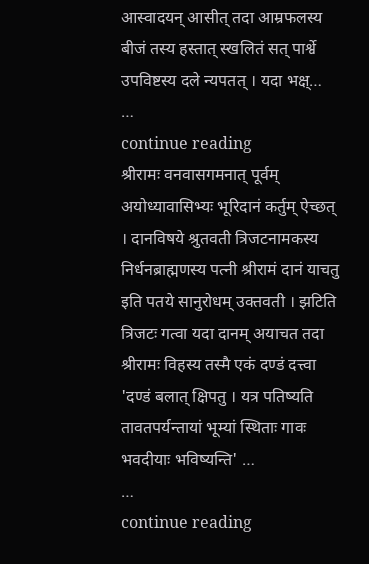आस्वादयन् आसीत् तदा आम्रफलस्य बीजं तस्य हस्तात् स्खलितं सत् पार्श्वे उपविष्टस्य दले न्यपतत् । यदा भक्ष्…
…
continue reading
श्रीरामः वनवासगमनात् पूर्वम् अयोध्यावासिभ्यः भूरिदानं कर्तुम् ऐच्छत् । दानविषये श्रुतवती त्रिजटनामकस्य निर्धनब्राह्मणस्य पत्नी श्रीरामं दानं याचतु इति पतये सानुरोधम् उक्तवती । झटिति त्रिजटः गत्वा यदा दानम् अयाचत तदा श्रीरामः विहस्य तस्मै एकं दण्डं दत्त्वा 'दण्डं बलात् क्षिपतु । यत्र पतिष्यति तावतपर्यन्तायां भूम्यां स्थिताः गावः भवदीयाः भविष्यन्ति' …
…
continue reading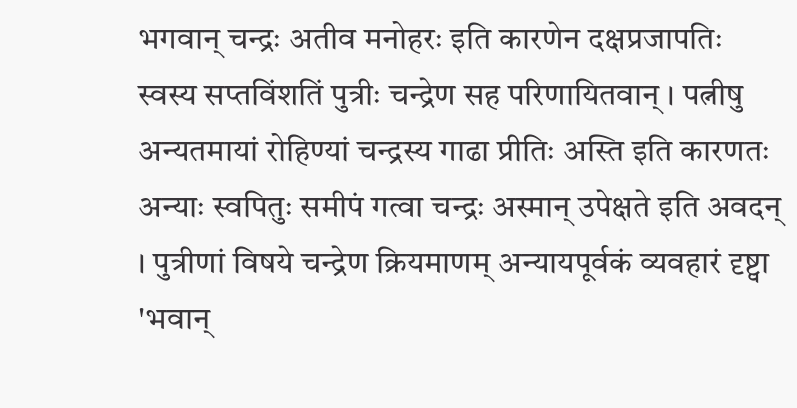भगवान् चन्द्रः अतीव मनोहरः इति कारणेन दक्षप्रजापतिः स्वस्य सप्तविंशतिं पुत्रीः चन्द्रेण सह परिणायितवान् । पत्नीषु अन्यतमायां रोहिण्यां चन्द्रस्य गाढा प्रीतिः अस्ति इति कारणतः अन्याः स्वपितुः समीपं गत्वा चन्द्रः अस्मान् उपेक्षते इति अवदन् । पुत्रीणां विषये चन्द्रेण क्रियमाणम् अन्यायपूर्वकं व्यवहारं दृष्ट्वा 'भवान्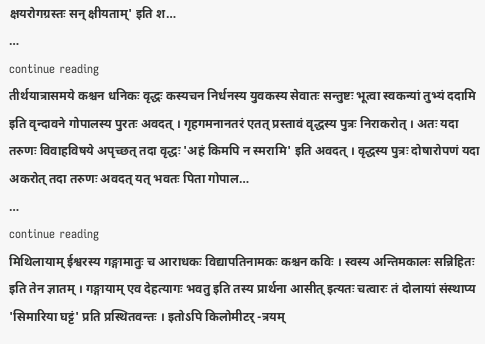क्षयरोगग्रस्तः सन् क्षीयताम्' इति श…
…
continue reading
तीर्थयात्रासमये कश्चन धनिकः वृद्धः कस्यचन निर्धनस्य युवकस्य सेवातः सन्तुष्टः भूत्वा स्वकन्यां तुभ्यं ददामि इति वृन्दावने गोपालस्य पुरतः अवदत् । गृहगमनानतरं एतत् प्रस्तावं वृद्धस्य पुत्रः निराकरोत् । अतः यदा तरुणः विवाहविषये अपृच्छत् तदा वृद्धः 'अहं किमपि न स्मरामि' इति अवदत् । वृद्धस्य पुत्रः दोषारोपणं यदा अकरोत् तदा तरुणः अवदत् यत् भवतः पिता गोपाल…
…
continue reading
मिथिलायाम् ईश्वरस्य गङ्गामातुः च आराधकः विद्यापतिनामकः कश्चन कविः । स्वस्य अन्तिमकालः सन्निहितः इति तेन ज्ञातम् । गङ्गायाम् एव देहत्यागः भवतु इति तस्य प्रार्थना आसीत् इत्यतः चत्वारः तं दोलायां संस्थाप्य 'सिमारिया घट्टं' प्रति प्रस्थितवन्तः । इतोऽपि किलोमीटर् -त्रयम्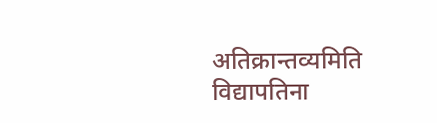अतिक्रान्तव्यमिति विद्यापतिना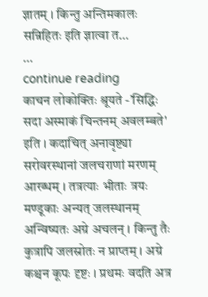ज्ञातम् । किन्तु अन्तिमकालः सन्निहितः इति ज्ञात्वा त…
…
continue reading
काचन लोकोक्तिः श्रूयते -’सिद्धिः सदा अस्माकं चिन्तनम् अवलम्बते' इति । कदाचित् अनावृष्ट्या सरोवरस्थानां जलचराणां मरणम् आरब्धम् । तत्रत्याः भीताः त्रयः मण्डूकाः अन्यत् जलस्थानम् अन्विष्यतः अग्रे अचलन् । किन्तु तैः कुत्रापि जलस्रोतः न प्राप्तम् । अग्रे कश्चन कूपः दृष्टः । प्रथमः वदति अत्र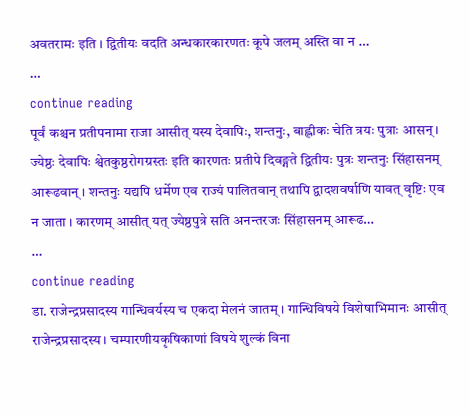अवतरामः इति । द्वितीयः वदति अन्धकारकारणतः कूपे जलम् अस्ति वा न …
…
continue reading
पूर्वं कश्चन प्रतीपनामा राजा आसीत् यस्य देवापिः, शन्तनुः, बाह्लीकः चेति त्रयः पुत्राः आसन् । ज्येष्ठः देवापिः श्वेतकुष्ठरोगग्रस्तः इति कारणतः प्रतीपे दिवङ्गते द्वितीयः पुत्रः शन्तनुः सिंहासनम् आरूढवान् । शन्तनुः यद्यपि धर्मेण एव राज्यं पालितवान् तथापि द्वादशवर्षाणि यावत् वृष्टिः एव न जाता । कारणम् आसीत् यत् ज्येष्ठपुत्रे सति अनन्तरजः सिंहासनम् आरूढ…
…
continue reading
डा. राजेन्द्रप्रसादस्य गान्धिवर्यस्य च एकदा मेलनं जातम् । गान्धिविषये विशेषाभिमानः आसीत् राजेन्द्रप्रसादस्य । चम्पारणीयकृषिकाणां विषये शुल्कं विना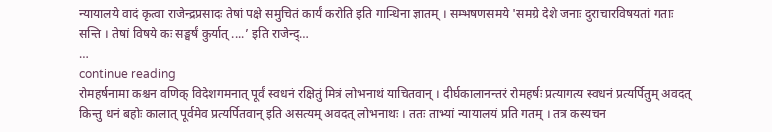न्यायालये वादं कृत्वा राजेन्द्रप्रसादः तेषां पक्षे समुचितं कार्यं करोति इति गान्धिना ज्ञातम् । सम्भषणसमये 'समग्रे देशे जनाः दुराचारविषयतां गताः सन्ति । तेषां विषये कः सङ्घर्षं कुर्यात् ....’ इति राजेन्द्…
…
continue reading
रोमहर्षनामा कश्चन वणिक् विदेशगमनात् पूर्वं स्वधनं रक्षितुं मित्रं लोभनाथं याचितवान् । दीर्घकालानन्तरं रोमहर्षः प्रत्यागत्य स्वधनं प्रत्यर्पितुम् अवदत् किन्तु धनं बहोः कालात् पूर्वमेव प्रत्यर्पितवान् इति असत्यम् अवदत् लोभनाथः । ततः ताभ्यां न्यायालयं प्रति गतम् । तत्र कस्यचन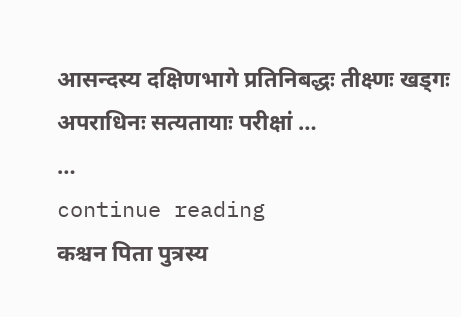आसन्दस्य दक्षिणभागे प्रतिनिबद्धः तीक्ष्णः खड्गः अपराधिनः सत्यतायाः परीक्षां …
…
continue reading
कश्चन पिता पुत्रस्य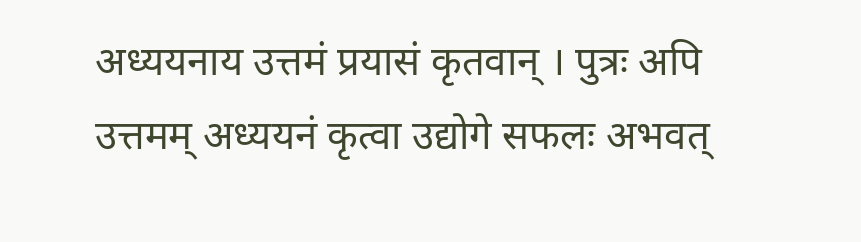अध्ययनाय उत्तमं प्रयासं कृतवान् । पुत्रः अपि उत्तमम् अध्ययनं कृत्वा उद्योगे सफलः अभवत्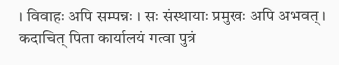। विवाहः अपि सम्पन्नः । सः संस्थायाः प्रमुखः अपि अभवत् । कदाचित् पिता कार्यालयं गत्वा पुत्रं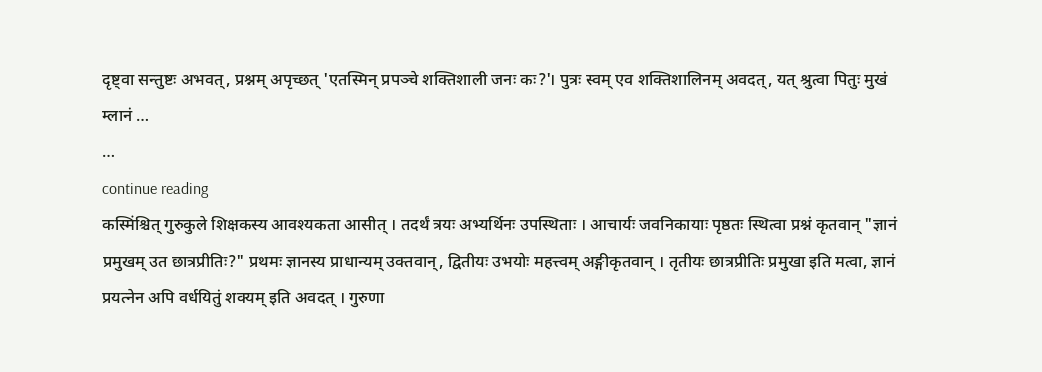दृष्ट्वा सन्तुष्टः अभवत्, प्रश्नम् अपृच्छत् 'एतस्मिन् प्रपञ्चे शक्तिशाली जनः कः?'। पुत्रः स्वम् एव शक्तिशालिनम् अवदत्, यत् श्रुत्वा पितुः मुखं म्लानं …
…
continue reading
कस्मिंश्चित् गुरुकुले शिक्षकस्य आवश्यकता आसीत् । तदर्थं त्रयः अभ्यर्थिनः उपस्थिताः । आचार्यः जवनिकायाः पृष्ठतः स्थित्वा प्रश्नं कृतवान् "ज्ञानं प्रमुखम् उत छात्रप्रीतिः?" प्रथमः ज्ञानस्य प्राधान्यम् उक्तवान्, द्वितीयः उभयोः महत्त्वम् अङ्गीकृतवान् । तृतीयः छात्रप्रीतिः प्रमुखा इति मत्वा, ज्ञानं प्रयत्नेन अपि वर्धयितुं शक्यम् इति अवदत् । गुरुणा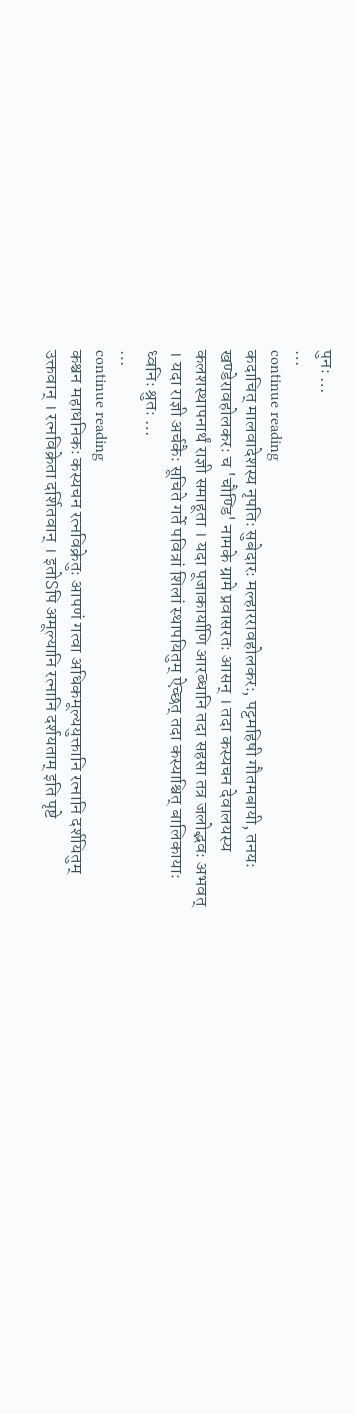पुनः …
…
continue reading
कदाचित् मालवादेशस्य नृपतिः सुबेदारः मल्हाररावहोलकरः, पट्टमहिषी गौतमबायी, तनयः खण्डेरावहोलकरः च 'चौण्डि' नामके ग्रामे प्रवासरतः आसन् । तदा कस्यचन देवालयस्य कलशस्थापनार्थं राज्ञी समाहूता । यदा पूजाकार्याणि आरब्धानि तदा सहसा तत्र जलोद्भवः अभवत् । यदा राज्ञी अर्चकैः सूचिते गर्ते पवित्रां शिलां स्थापयितुम् ऐच्छत् तदा कस्याश्चित् बालिकायाः ध्वनिः श्रुतः …
…
continue reading
कश्चन महाधनिकः कस्यचन रत्नविक्रेतुः आपणं गत्वा अधिकमूल्ययुक्तानि रत्नानि दर्शयितुम् उक्तवान् । रत्नविक्रेता दर्शितवान् । इतोSपि अमूल्यानि रत्नानि दर्शयताम् इति पृष्टे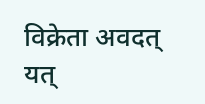विक्रेता अवदत् यत्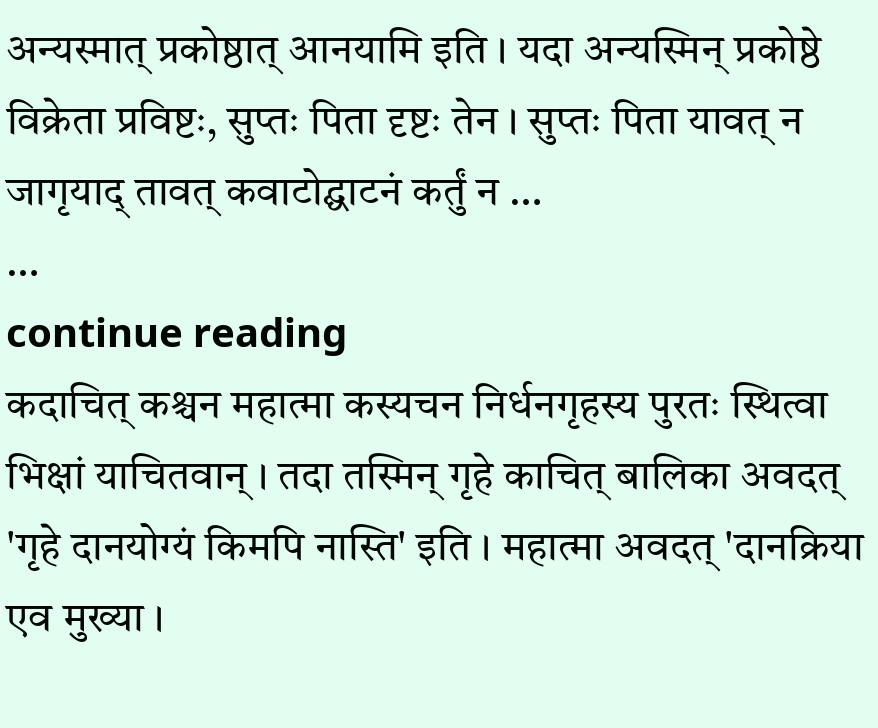अन्यस्मात् प्रकोष्ठात् आनयामि इति । यदा अन्यस्मिन् प्रकोष्ठे विक्रेता प्रविष्टः, सुप्तः पिता दृष्टः तेन । सुप्तः पिता यावत् न जागृयाद् तावत् कवाटोद्घाटनं कर्तुं न …
…
continue reading
कदाचित् कश्चन महात्मा कस्यचन निर्धनगृहस्य पुरतः स्थित्वा भिक्षां याचितवान् । तदा तस्मिन् गृहे काचित् बालिका अवदत् 'गृहे दानयोग्यं किमपि नास्ति' इति । महात्मा अवदत् 'दानक्रिया एव मुख्या ।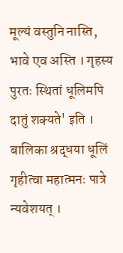मूल्यं वस्तुनि नास्ति, भावे एव अस्ति । गृहस्य पुरतः स्थितां धूलिमपि दातुं शक्यते' इति । बालिका श्रद्धया धूलिं गृहीत्वा महात्मनः पात्रे न्यवेशयत् ।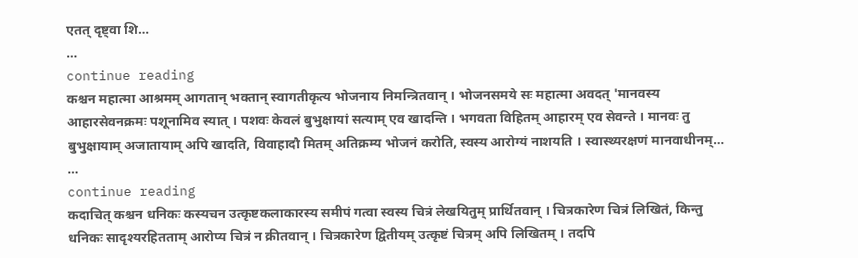एतत् दृष्ट्वा शि…
…
continue reading
कश्चन महात्मा आश्रमम् आगतान् भक्तान् स्वागतीकृत्य भोजनाय निमन्त्रितवान् । भोजनसमये सः महात्मा अवदत् 'मानवस्य आहारसेवनक्रमः पशूनामिव स्यात् । पशवः केवलं बुभुक्षायां सत्याम् एव खादन्ति । भगवता विहितम् आहारम् एव सेवन्ते । मानवः तु बुभुक्षायाम् अजातायाम् अपि खादति, विवाहादौ मितम् अतिक्रम्य भोजनं करोति, स्वस्य आरोग्यं नाशयति । स्वास्थ्यरक्षणं मानवाधीनम्…
…
continue reading
कदाचित् कश्चन धनिकः कस्यचन उत्कृष्टकलाकारस्य समीपं गत्वा स्वस्य चित्रं लेखयितुम् प्रार्थितवान् । चित्रकारेण चित्रं लिखितं, किन्तु धनिकः सादृश्यरहितताम् आरोप्य चित्रं न क्रीतवान् । चित्रकारेण द्वितीयम् उत्कृष्टं चित्रम् अपि लिखितम् । तदपि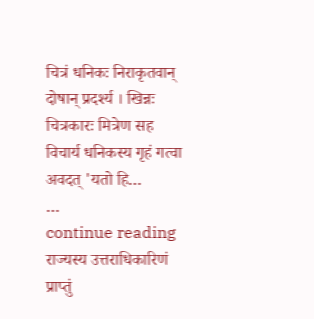चित्रं धनिकः निराकृतवान् दोषान् प्रदर्श्य । खिन्नः चित्रकारः मित्रेण सह विचार्य धनिकस्य गृहं गत्वा अवदत् 'यतो हि…
…
continue reading
राज्यस्य उत्तराधिकारिणं प्राप्तुं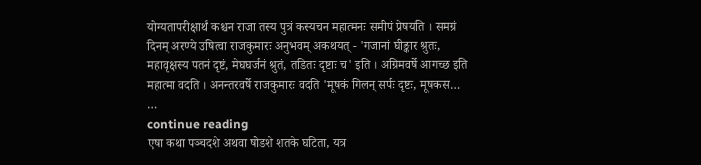योग्यतापरीक्षार्थं कश्चन राजा तस्य पुत्रं कस्यचन महात्मनः समीपं प्रेषयति । समग्रं दिनम् अरण्ये उषित्वा राजकुमारः अनुभवम् अकथयत् - 'गजानां घीङ्कार श्रुतः, महावृक्षस्य पतनं दृष्टं, मेघघर्जनं श्रुतं, तडितः दृष्टाः च' इति । अग्रिमवर्षे आगच्छ इति महात्मा वदति । अनन्तरवर्षे राजकुमारः वदति 'मूषकं गिलन् सर्पः दृष्टः, मूषकस…
…
continue reading
एषा कथा पञ्चदशे अथवा षोडशे शतके घटिता, यत्र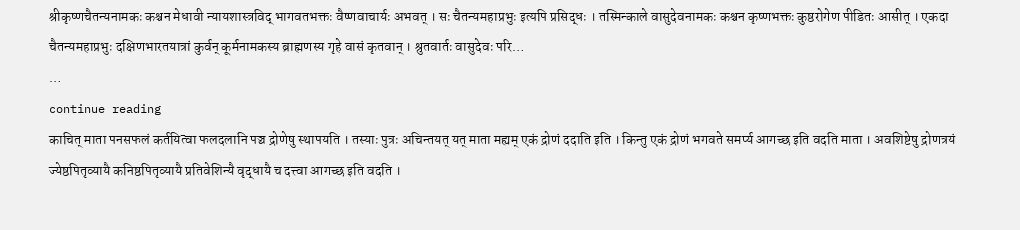श्रीकृष्णचैतन्यनामकः कश्चन मेधावी न्यायशास्त्रविद् भागवतभक्तः वैष्णवाचार्यः अभवत् । सः चैतन्यमहाप्रभुः इत्यपि प्रसिद्धः । तस्मिन्काले वासुदेवनामकः कश्चन कृष्णभक्तः कुष्ठरोगेण पीडितः आसीत् । एकदा चैतन्यमहाप्रभुः दक्षिणभारतयात्रां कुर्वन् कूर्मनामकस्य ब्राह्मणस्य गृहे वासं कृतवान् । श्रुतवार्तः वासुदेवः परि…
…
continue reading
काचित् माता पनसफलं कर्तयित्वा फलदलानि पञ्च द्रोणेषु स्थापयति । तस्याः पुत्रः अचिन्तयत् यत् माता मह्यम् एकं द्रोणं ददाति इति । किन्तु एकं द्रोणं भगवते समर्प्य आगच्छ इति वदति माता । अवशिष्टेषु द्रोणत्रयं ज्येष्ठपितृव्यायै कनिष्ठपितृव्यायै प्रतिवेशिन्यै वृद्धायै च दत्त्वा आगच्छ इति वदति ।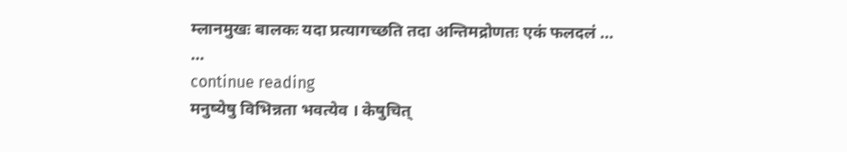म्लानमुखः बालकः यदा प्रत्यागच्छति तदा अन्तिमद्रोणतः एकं फलदलं …
…
continue reading
मनुष्येषु विभिन्नता भवत्येव । केषुचित्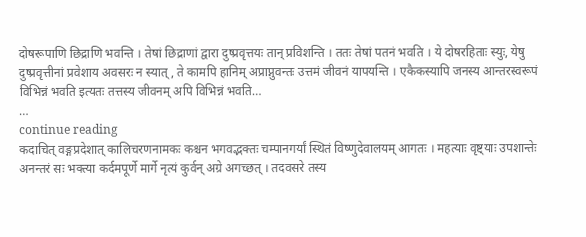दोषरूपाणि छिद्राणि भवन्ति । तेषां छिद्राणां द्वारा दुष्प्रवृत्तयः तान् प्रविशन्ति । ततः तेषां पतनं भवति । ये दोषरहिताः स्युः, येषु दुष्प्रवृत्तीनां प्रवेशाय अवसरः न स्यात्, ते कामपि हानिम् अप्राप्नुवन्तः उत्तमं जीवनं यापयन्ति । एकैकस्यापि जनस्य आन्तरस्वरूपं विभिन्नं भवति इत्यतः तत्तस्य जीवनम् अपि विभिन्नं भवति…
…
continue reading
कदाचित् वङ्गप्रदेशात् कालिचरणनामकः कश्चन भगवद्भक्तः चम्पानगर्यां स्थितं विष्णुदेवालयम् आगतः । महत्याः वृष्ट्याः उपशान्तेः अनन्तरं सः भक्त्या कर्दमपूर्णे मार्गे नृत्यं कुर्वन् अग्रे अगच्छत् । तदवसरे तस्य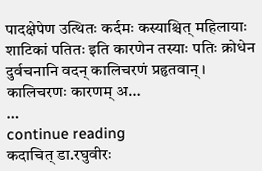पादक्षेपेण उत्थितः कर्दमः कस्याश्चित् महिलायाः शाटिकां पतितः इति कारणेन तस्याः पतिः क्रोधेन दुर्वचनानि वदन् कालिचरणं प्रहृतवान् । कालिचरणः कारणम् अ…
…
continue reading
कदाचित् डा.रघुवीरः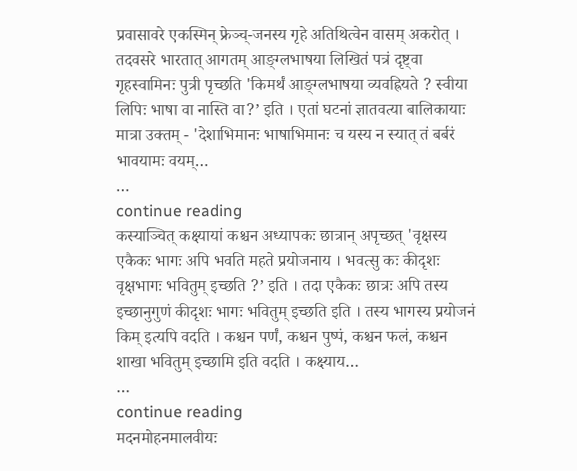प्रवासावरे एकस्मिन् फ्रेञ्च्-जनस्य गृहे अतिथित्वेन वासम् अकरोत् । तदवसरे भारतात् आगतम् आङ्ग्लभाषया लिखितं पत्रं दृष्ट्वा गृहस्वामिनः पुत्री पृच्छति 'किमर्थं आङ्ग्लभाषया व्यवह्रियते ? स्वीया लिपिः भाषा वा नास्ति वा?’ इति । एतां घटनां ज्ञातवत्या बालिकायाः मात्रा उक्तम् - 'देशाभिमानः भाषाभिमानः च यस्य न स्यात् तं बर्बरं भावयामः वयम्…
…
continue reading
कस्याञ्चित् कक्ष्यायां कश्चन अध्यापकः छात्रान् अपृच्छत् 'वृक्षस्य एकैकः भागः अपि भवति महते प्रयोजनाय । भवत्सु कः कीदृशः वृक्षभागः भवितुम् इच्छति ?’ इति । तदा एकैकः छात्रः अपि तस्य इच्छानुगुणं कीदृशः भागः भवितुम् इच्छति इति । तस्य भागस्य प्रयोजनं किम् इत्यपि वदति । कश्चन पर्णं, कश्चन पुष्पं, कश्चन फलं, कश्चन शाखा भवितुम् इच्छामि इति वदति । कक्ष्याय…
…
continue reading
मदनमोहनमालवीयः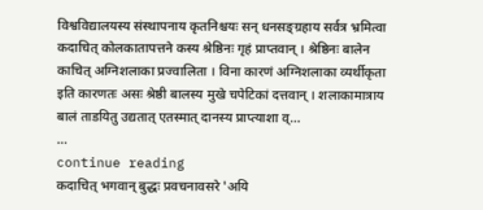विश्वविद्यालयस्य संस्थापनाय कृतनिश्चयः सन् धनसङ्ग्रहाय सर्वत्र भ्रमित्वा कदाचित् कोलकातापत्तने कस्य श्रेष्ठिनः गृहं प्राप्तवान् । श्रेष्ठिनः बालेन काचित् अग्निशलाका प्रज्वालिता । विना कारणं अग्निशलाका व्यर्थीकृता इति कारणतः असः श्रेष्ठी बालस्य मुखे चपेटिकां दत्तवान् । शलाकामात्राय बालं ताडयितु उद्यतात् एतस्मात् दानस्य प्राप्त्याशा व्…
…
continue reading
कदाचित् भगवान् बुद्धः प्रवचनावसरे 'अयि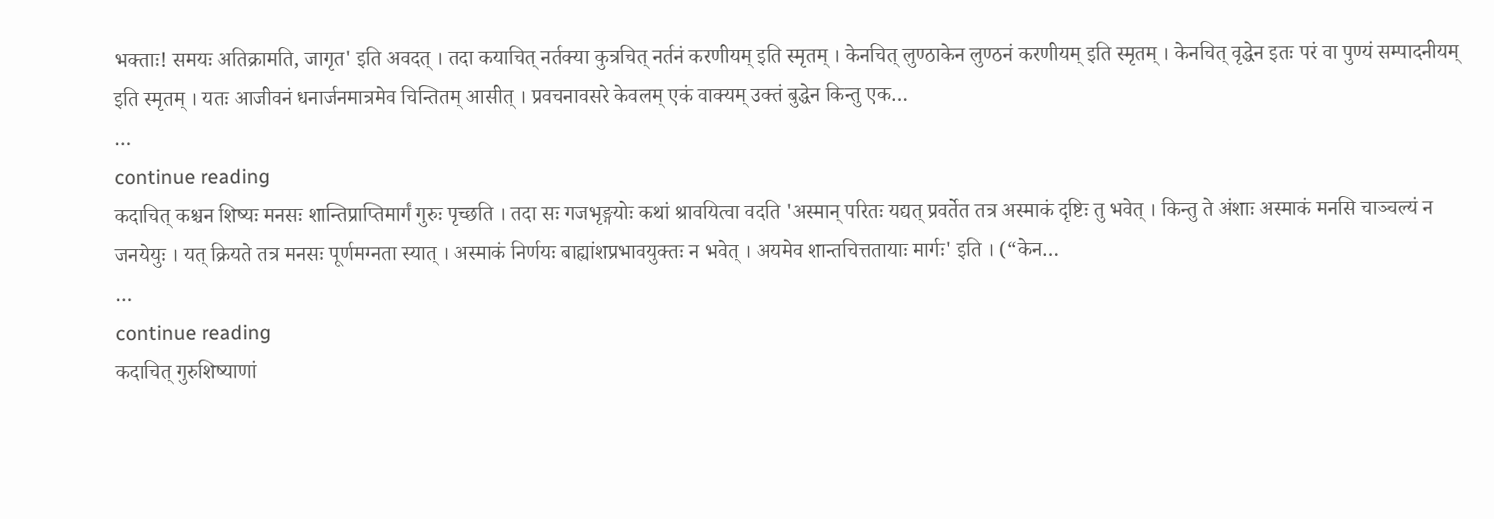भक्ताः! समयः अतिक्रामति, जागृत' इति अवदत् । तदा कयाचित् नर्तक्या कुत्रचित् नर्तनं करणीयम् इति स्मृतम् । केनचित् लुण्ठाकेन लुण्ठनं करणीयम् इति स्मृतम् । केनचित् वृद्धेन इतः परं वा पुण्यं सम्पादनीयम् इति स्मृतम् । यतः आजीवनं धनार्जनमात्रमेव चिन्तितम् आसीत् । प्रवचनावसरे केवलम् एकं वाक्यम् उक्तं बुद्धेन किन्तु एक…
…
continue reading
कदाचित् कश्चन शिष्यः मनसः शान्तिप्राप्तिमार्गं गुरुः पृच्छति । तदा सः गजभृङ्गयोः कथां श्रावयित्वा वदति 'अस्मान् परितः यद्यत् प्रवर्तेत तत्र अस्माकं दृष्टिः तु भवेत् । किन्तु ते अंशाः अस्माकं मनसि चाञ्चल्यं न जनयेयुः । यत् क्रियते तत्र मनसः पूर्णमग्नता स्यात् । अस्माकं निर्णयः बाह्यांशप्रभावयुक्तः न भवेत् । अयमेव शान्तचित्ततायाः मार्गः' इति । (“केन…
…
continue reading
कदाचित् गुरुशिष्याणां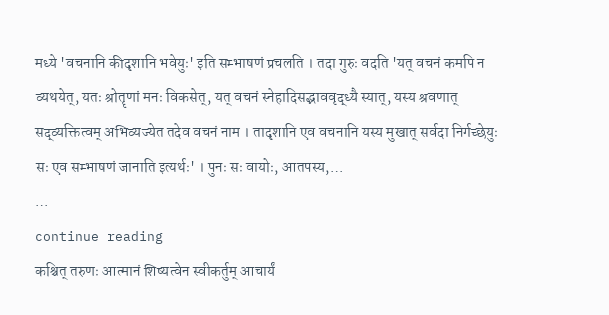मध्ये 'वचनानि कीदृशानि भवेयुः' इति सम्भाषणं प्रचलति । तदा गुरुः वदति 'यत् वचनं कमपि न व्यथयेत्, यतः श्रोतॄणां मनः विकसेत्, यत् वचनं स्नेहादिसद्भाववृद्ध्यै स्यात्, यस्य श्रवणात् सद्व्यक्तित्वम् अभिव्यज्येत तदेव वचनं नाम । तादृशानि एव वचनानि यस्य मुखात् सर्वदा निर्गच्छेयुः सः एव सम्भाषणं जानाति इत्यर्थः' । पुनः सः वायोः, आतपस्य,…
…
continue reading
कश्चित् तरुणः आत्मानं शिष्यत्वेन स्वीकर्तुम् आचार्यं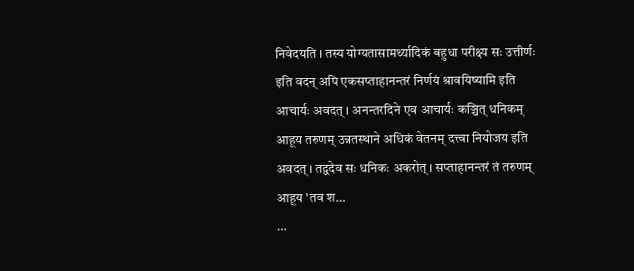निवेदयति । तस्य योग्यतासामर्थ्यादिकं बहुधा परीक्ष्य सः उत्तीर्णः इति वदन् अपि एकसप्ताहानन्तरं निर्णयं श्रावयिष्यामि इति आचार्यः अवदत् । अनन्तरदिने एव आचार्यः कञ्चित् धनिकम् आहूय तरुणम् उन्नतस्थाने अधिकं वेतनम् दत्त्वा नियोजय इति अवदत् । तद्वदेव सः धनिकः अकरोत् । सप्ताहानन्तरं तं तरुणम् आहूय 'तव श…
…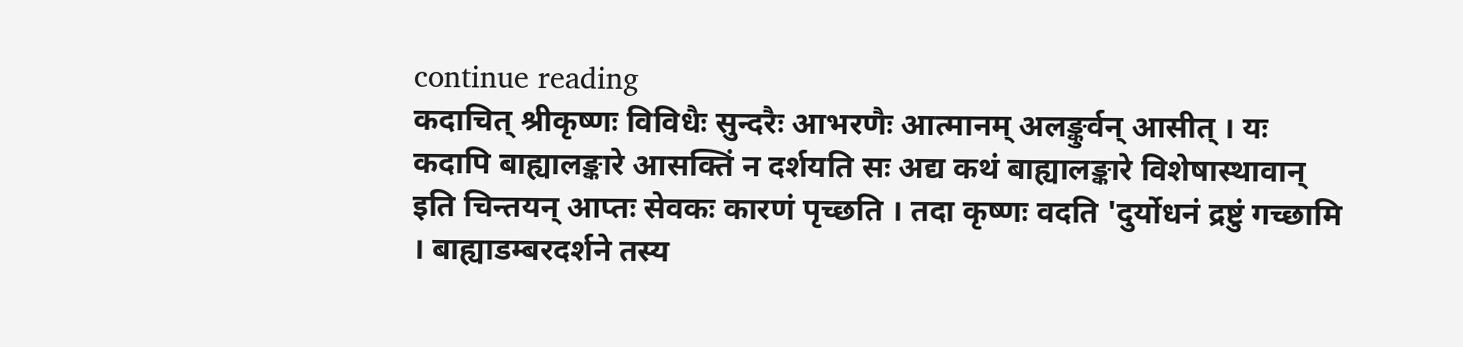continue reading
कदाचित् श्रीकृष्णः विविधैः सुन्दरैः आभरणैः आत्मानम् अलङ्कुर्वन् आसीत् । यः कदापि बाह्यालङ्कारे आसक्तिं न दर्शयति सः अद्य कथं बाह्यालङ्कारे विशेषास्थावान् इति चिन्तयन् आप्तः सेवकः कारणं पृच्छति । तदा कृष्णः वदति 'दुर्योधनं द्रष्टुं गच्छामि । बाह्याडम्बरदर्शने तस्य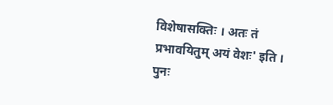विशेषासक्तिः । अतः तं प्रभावयितुम् अयं वेशः' इति । पुनः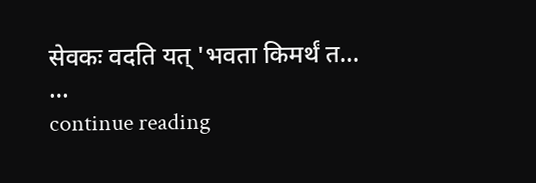सेवकः वदति यत् 'भवता किमर्थं त…
…
continue reading